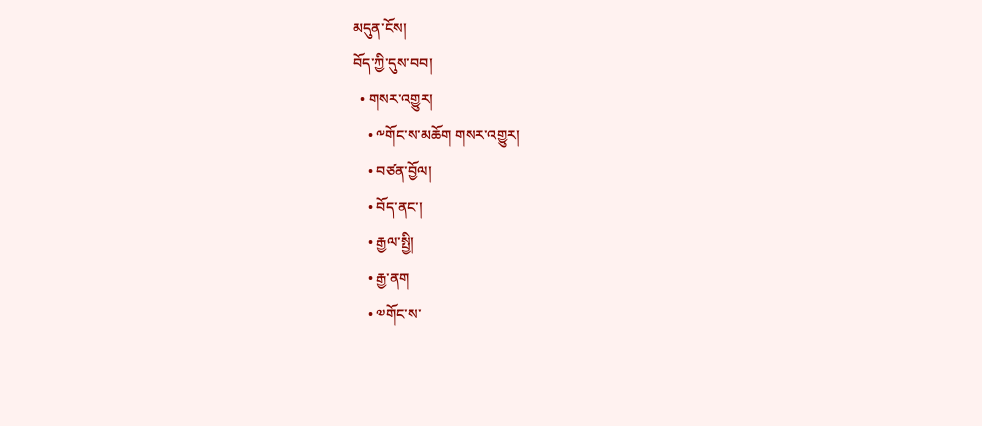མདུན་ངོས།
བོད་ཀྱི་དུས་བབ།
  • གསར་འགྱུར།
    • ༸གོང་ས་མཆོག གསར་འགྱུར།
    • བཙན་བྱོལ།
    • བོད་ནང་།
    • རྒྱལ་སྤྱི།
    • རྒྱ་ནག
    • ༧གོང་ས་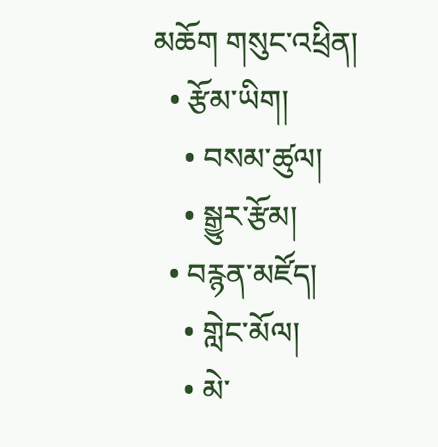མཆོག གསུང་འཕྲིན།
  • རྩོམ་ཡིག།
    • བསམ་ཚུལ།
    • སྒྱུར་རྩོམ།
  • བརྙན་མཛོད།
    • གླེང་མོལ།
    • མེ་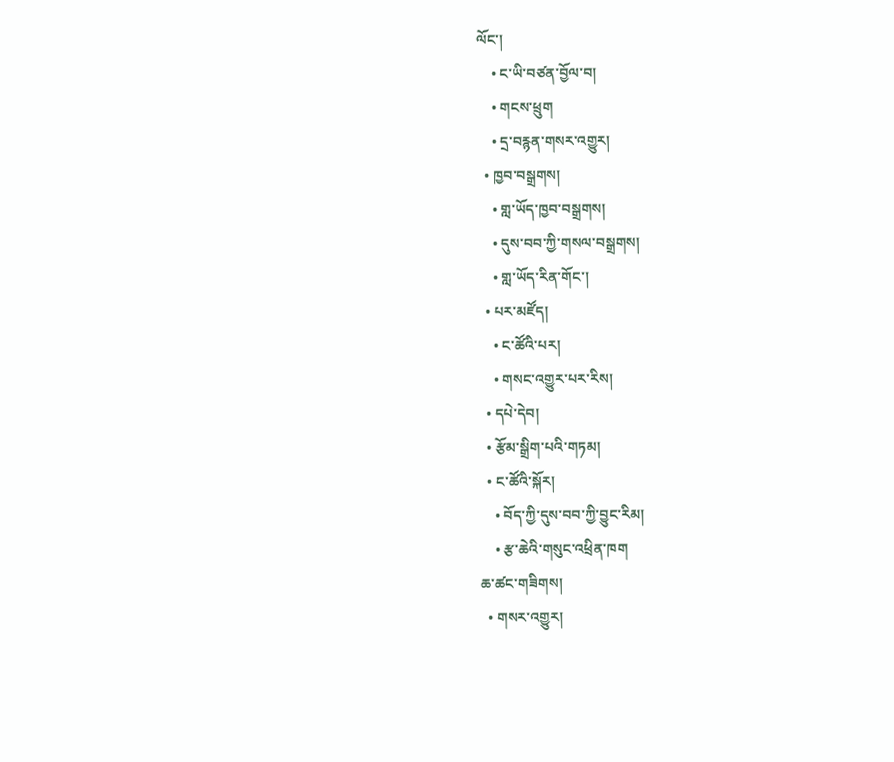ལོང་།
    • ང་ཡི་བཙན་བྱོལ་བ།
    • གངས་ཕྲུག
    • དྲ་བརྙན་གསར་འགྱུར།
  • ཁྱབ་བསྒྲགས།
    • གླ་ཡོད་ཁྱབ་བསྒྲགས།
    • དུས་བབ་ཀྱི་གསལ་བསྒྲགས།
    • གླ་ཡོད་རིན་གོང་།
  • པར་མཛོད།
    • ང་ཚོའི་པར།
    • གསང་འགྱུར་པར་རིས།
  • དཔེ་དེབ།
  • རྩོམ་སྒྲིག་པའི་གཏམ།
  • ང་ཚོའི་སྐོར།
    • བོད་ཀྱི་དུས་བབ་ཀྱི་བྱུང་རིམ།
    • རྩ་ཆེའི་གསུང་འཕྲིན་ཁག
ཆ་ཚང་གཟིགས།
  • གསར་འགྱུར།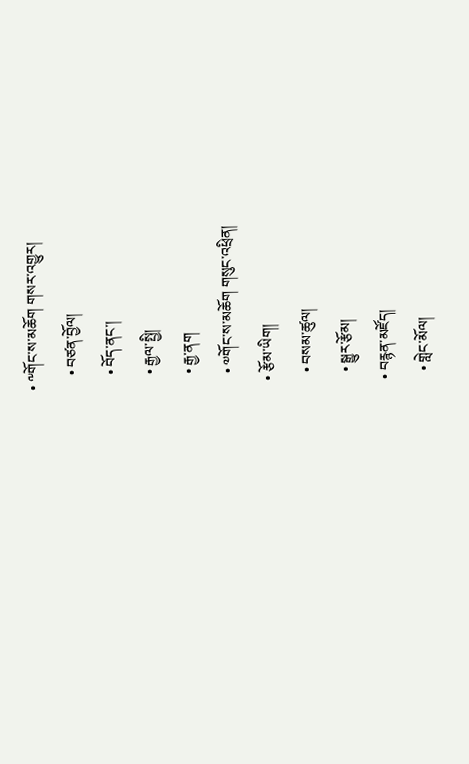• ༸གོང་ས་མཆོག གསར་འགྱུར།
    • བཙན་བྱོལ།
    • བོད་ནང་།
    • རྒྱལ་སྤྱི།
    • རྒྱ་ནག
    • ༧གོང་ས་མཆོག གསུང་འཕྲིན།
  • རྩོམ་ཡིག།
    • བསམ་ཚུལ།
    • སྒྱུར་རྩོམ།
  • བརྙན་མཛོད།
    • གླེང་མོལ།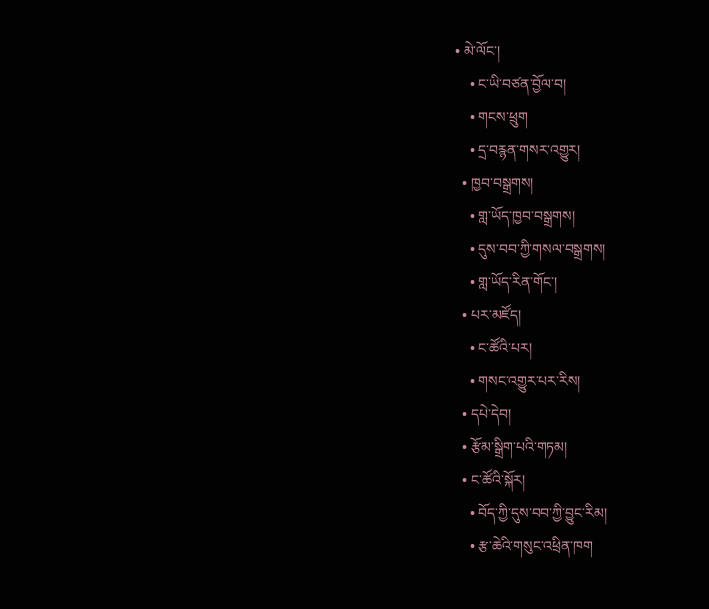• མེ་ལོང་།
    • ང་ཡི་བཙན་བྱོལ་བ།
    • གངས་ཕྲུག
    • དྲ་བརྙན་གསར་འགྱུར།
  • ཁྱབ་བསྒྲགས།
    • གླ་ཡོད་ཁྱབ་བསྒྲགས།
    • དུས་བབ་ཀྱི་གསལ་བསྒྲགས།
    • གླ་ཡོད་རིན་གོང་།
  • པར་མཛོད།
    • ང་ཚོའི་པར།
    • གསང་འགྱུར་པར་རིས།
  • དཔེ་དེབ།
  • རྩོམ་སྒྲིག་པའི་གཏམ།
  • ང་ཚོའི་སྐོར།
    • བོད་ཀྱི་དུས་བབ་ཀྱི་བྱུང་རིམ།
    • རྩ་ཆེའི་གསུང་འཕྲིན་ཁག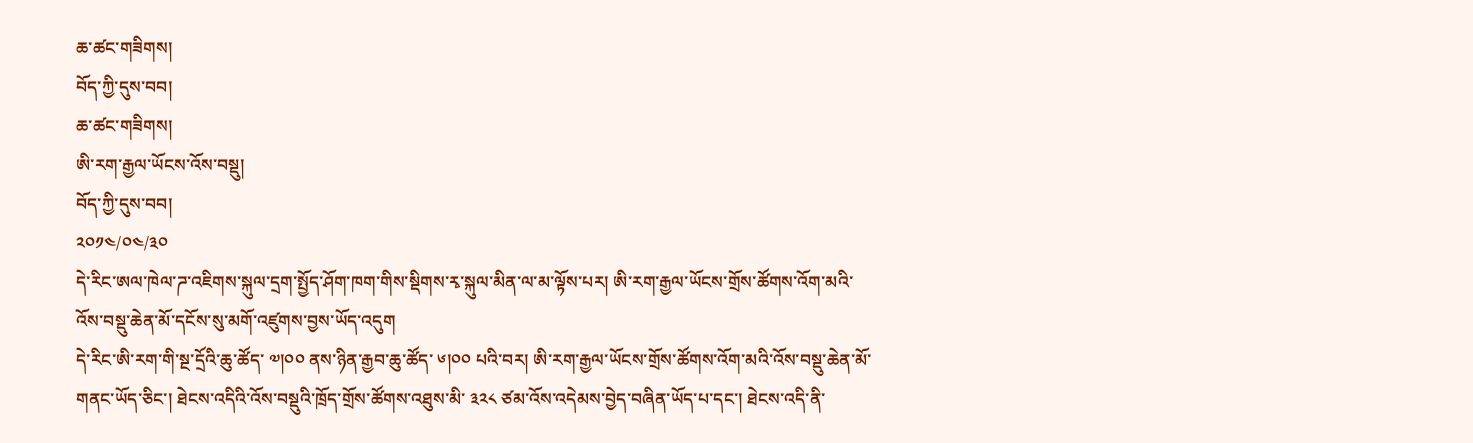ཆ་ཚང་གཟིགས།
བོད་ཀྱི་དུས་བབ།
ཆ་ཚང་གཟིགས།
ཨི་རག་རྒྱལ་ཡོངས་འོས་བསྡུ།
བོད་ཀྱི་དུས་བབ།
༢༠༡༤/༠༤/༣༠
དེ་རིང་ཨལ་ཁེལ་ཌ་འཇིགས་སྐུལ་དྲག་སྤྱོད་ཤོག་ཁག་གིས་སྡིགས་རྭ་སྐུལ་མིན་ལ་མ་ལྟོས་པར། ཨི་རག་རྒྱལ་ཡོངས་གྲོས་ཚོགས་འོག་མའི་འོས་བསྡུ་ཆེན་མོ་དངོས་སུ་མགོ་འཛུགས་བྱས་ཡོད་འདུག
དེ་རིང་ཨི་རག་གི་སྔ་དྲོའི་ཆུ་ཚོད་ ༧།༠༠ ནས་ཉིན་རྒྱབ་ཆུ་ཚོད་ ༦།༠༠ པའི་བར། ཨི་རག་རྒྱལ་ཡོངས་གྲོས་ཚོགས་འོག་མའི་འོས་བསྡུ་ཆེན་མོ་གནང་ཡོད་ཅིང་། ཐེངས་འདིའི་འོས་བསྡུའི་ཁྲོད་གྲོས་ཚོགས་འཐུས་མི་ ༣༢༨ ཙམ་འོས་འདེམས་བྱེད་བཞིན་ཡོད་པ་དང་། ཐེངས་འདི་ནི་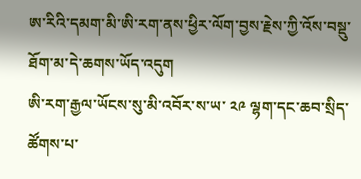ཨ་རིའི་དམག་མི་ཨི་རག་ནས་ཕྱིར་ལོག་བྱས་རྗེས་ཀྱི་འོས་བསྡུ་ཐོག་མ་དེ་ཆགས་ཡོད་འདུག
ཨི་རག་རྒྱལ་ཡོངས་སུ་མི་འབོར་ས་ཡ་ ༢༩ ལྷག་དང་ཆབ་སྲིད་ཚོགས་པ་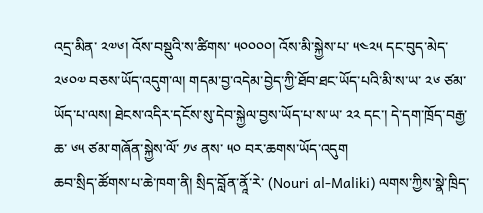འདྲ་མིན་ ༢༧༦། འོས་བསྡུའི་ས་ཚིགས་ ༥༠༠༠༠། འོས་མི་སྐྱེས་པ་ ༥༤༢༥ དང་བུད་མེད་ ༢༦༠༧ བཅས་ཡོད་འདུག་ལ། གདམ་བྱ་འདེམ་བྱེད་ཀྱི་ཐོབ་ཐང་ཡོད་པའི་མི་ས་ཡ་ ༢༦ ཙམ་ཡོད་པ་ལས། ཐེངས་འདིར་དངོས་སུ་དེབ་སྐྱེལ་བྱས་ཡོད་པ་ས་ཡ་ ༢༢ དང་། དེ་དག་ཁྲོད་བརྒྱ་ཆ་ ༦༥ ཙམ་གཞོན་སྐྱེས་ལོ་ ༡༦ ནས་ ༥༠ བར་ཆགས་ཡོད་འདུག
ཆབ་སྲིད་ཚོགས་པ་ཆེ་ཁག་ནི། སྲིད་བློན་ནཱོ་རེ་ (Nouri al-Maliki) ལགས་ཀྱིས་སྣེ་ཁྲིད་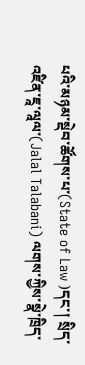པའི་མཉམ་སྡེབ་ཚོགས་པ་(State of Law )དང་། སྲིད་འཛིན་ཇཱ་ལཱལ་(Jalal Talabani) ལགས་ཀྱིས་སྣེ་ཁྲིད་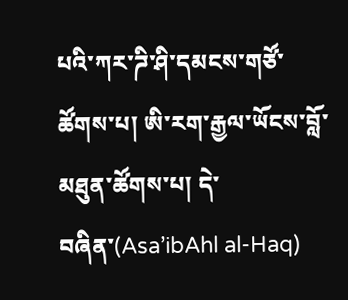པའི་ཀར་ཌི་ཤི་དམངས་གཙོ་ཚོགས་པ། ཨི་རག་རྒྱལ་ཡོངས་བློ་མཐུན་ཚོགས་པ། དེ་བཞིན་(Asa’ibAhl al-Haq)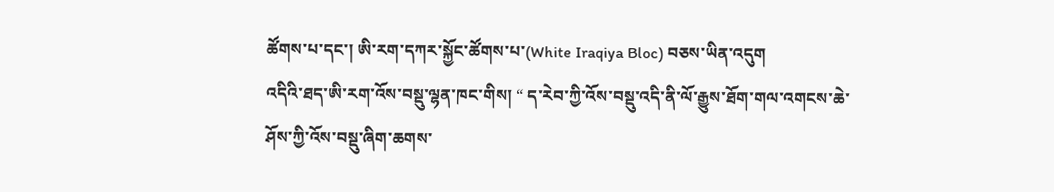ཚོགས་པ་དང་། ཨི་རག་དཀར་སྐྱོང་ཚོགས་པ་(White Iraqiya Bloc) བཅས་ཡིན་འདུག
འདིའི་ཐད་ཨི་རག་འོས་བསྡུ་ལྷན་ཁང་གིས། “ ད་རེབ་ཀྱི་འོས་བསྡུ་འདི་ནི་ལོ་རྒྱུས་ཐོག་གལ་འགངས་ཆེ་ཤོས་ཀྱི་འོས་བསྡུ་ཞིག་ཆགས་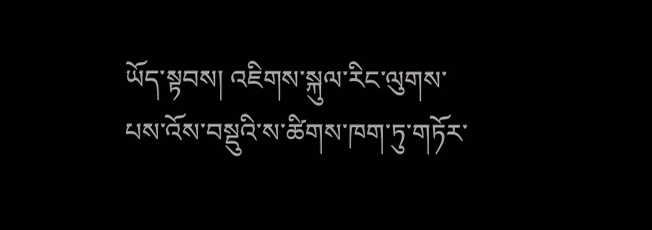ཡོད་སྟབས། འཇིགས་སྐུལ་རིང་ལུགས་པས་འོས་བསྡུའི་ས་ཚིགས་ཁག་ཏུ་གཏོར་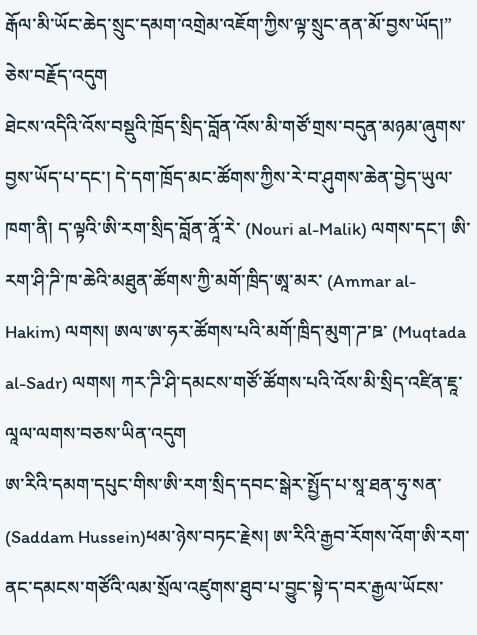རྒོལ་མི་ཡོང་ཆེད་སྲུང་དམག་འགྲེམ་འཇོག་ཀྱིས་ལྟ་སྲུང་ནན་མོ་བྱས་ཡོད།” ཅེས་བརྗོད་འདུག
ཐེངས་འདིའི་འོས་བསྡུའི་ཁྲོད་སྲིད་བློན་འོས་མི་གཙོ་གྲས་བདུན་མཉམ་ཞུགས་བྱས་ཡོད་པ་དང་། དེ་དག་ཁྲོད་མང་ཚོགས་ཀྱིས་རེ་བ་ཤུགས་ཆེན་བྱེད་ཡུལ་ཁག་ནི། ད་ལྟའི་ཨི་རག་སྲིད་བློན་ནཱོ་རེ་ (Nouri al-Malik) ལགས་དང་། ཨི་རག་ཤི་ཌི་ཁ་ཆེའི་མཐུན་ཚོགས་ཀྱི་མགོ་ཁྲིད་ཨཱ་མར་ (Ammar al-Hakim) ལགས། ཨལ་ཨ་ཧར་ཚོགས་པའི་མགོ་ཁྲིད་མུག་ཌ་ཋ་ (Muqtada al-Sadr) ལགས། ཀར་ཌི་ཤི་དམངས་གཙོ་ཚོགས་པའི་འོས་མི་སྲིད་འཛིན་ཇཱ་ལཱལ་ལགས་བཅས་ཡིན་འདུག
ཨ་རིའི་དམག་དཔུང་གིས་ཨི་རག་སྲིད་དབང་སྒེར་སྤྱོད་པ་སཱ་ཐན་ཧུ་སན་ (Saddam Hussein)ཕམ་ཉེས་བཏང་རྗེས། ཨ་རིའི་རྒྱབ་རོགས་འོག་ཨི་རག་ནང་དམངས་གཙོའི་ལམ་སྲོལ་འཛུགས་ཐུབ་པ་བྱུང་སྟེ་ད་བར་རྒྱལ་ཡོངས་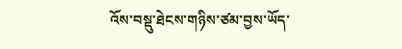འོས་བསྡུ་ཐེངས་གཉིས་ཙམ་བྱས་ཡོད་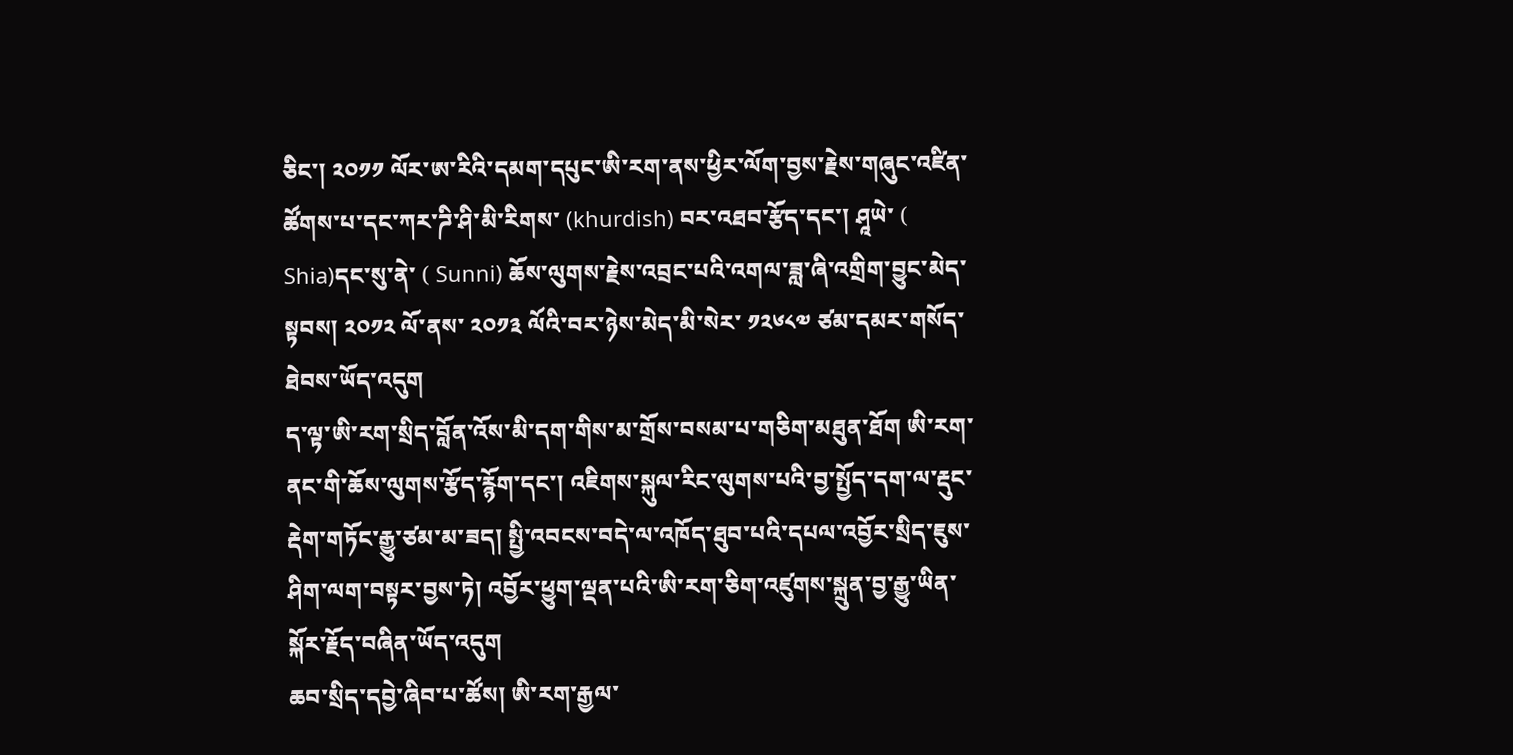ཅིང་། ༢༠༡༡ ལོར་ཨ་རིའི་དམག་དཔུང་ཨི་རག་ནས་ཕྱིར་ལོག་བྱས་རྗེས་གཞུང་འཛིན་ཚོགས་པ་དང་ཀར་ཌི་ཤི་མི་རིགས་ (khurdish) བར་འཐབ་རྩོད་དང་། ཤཱཡེ་ ( Shia)དང་སུ་ནེ་ ( Sunni) ཆོས་ལུགས་རྗེས་འབྲང་པའི་འགལ་ཟླ་ཞི་འགྲིག་བྱུང་མེད་སྟབས། ༢༠༡༢ ལོ་ནས་ ༢༠༡༣ ལོའི་བར་ཉེས་མེད་མི་སེར་ ༡༢༦༨༧ ཙམ་དམར་གསོད་ཐེབས་ཡོད་འདུག
ད་ལྟ་ཨི་རག་སྲིད་བློན་འོས་མི་དག་གིས་མ་གྲོས་བསམ་པ་གཅིག་མཐུན་ཐོག ཨི་རག་ནང་གི་ཆོས་ལུགས་རྩོད་རྙོག་དང་། འཇིགས་སྐུལ་རིང་ལུགས་པའི་བྱ་སྤྱོད་དག་ལ་རྡུང་རྡེག་གཏོང་རྒྱུ་ཙམ་མ་ཟད། སྤྱི་འབངས་བདེ་ལ་འཁོད་ཐུབ་པའི་དཔལ་འབྱོར་སྲིད་ཇུས་ཤིག་ལག་བསྟར་བྱས་ཏེ། འབྱོར་ཕྱུག་ལྡན་པའི་ཨི་རག་ཅིག་འཛུགས་སྐྲུན་བྱ་རྒྱུ་ཡིན་སྐོར་རྗོད་བཞིན་ཡོད་འདུག
ཆབ་སྲིད་དབྱེ་ཞིབ་པ་ཚོས། ཨི་རག་རྒྱལ་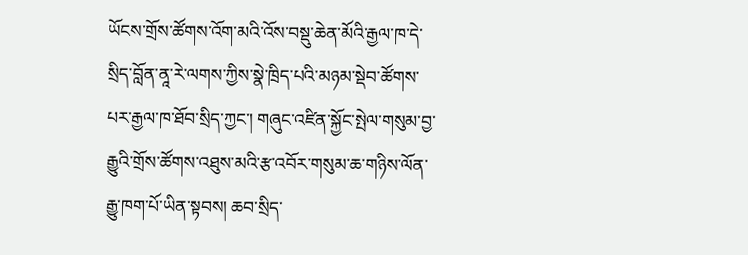ཡོངས་གྲོས་ཚོགས་འོག་མའི་འོས་བསྡུ་ཆེན་མོའི་རྒྱལ་ཁ་དེ་སྲིད་བློན་ནཱ་རེ་ལགས་ཀྱིས་སྣེ་ཁྲིད་པའི་མཉམ་སྡེབ་ཚོགས་པར་རྒྱལ་ཁ་ཐོབ་སྲིད་ཀྱང་། གཞུང་འཛིན་སྐྱོང་སྤེལ་གསུམ་བྱ་རྒྱུའི་གྲོས་ཚོགས་འཐུས་མའི་རྩ་འབོར་གསུམ་ཆ་གཉིས་ལོན་རྒྱུ་ཁག་པོ་ཡིན་སྟབས། ཆབ་སྲིད་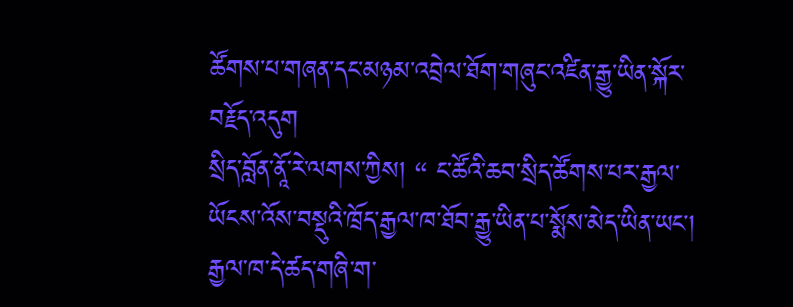ཚོགས་པ་གཞན་དང་མཉམ་འབྲེལ་ཐོག་གཞུང་འཛིན་རྒྱུ་ཡིན་སྐོར་བརྗོད་འདུག
སྲིད་བློན་ནཱོ་རེ་ལགས་ཀྱིས། “ ང་ཚོའི་ཆབ་སྲིད་ཚོགས་པར་རྒྱལ་ཡོངས་འོས་བསྡུའི་ཁྲོད་རྒྱལ་ཁ་ཐོབ་རྒྱུ་ཡིན་པ་སྨོས་མེད་ཡིན་ཡང་། རྒྱལ་ཁ་དེ་ཚད་གཞི་ག་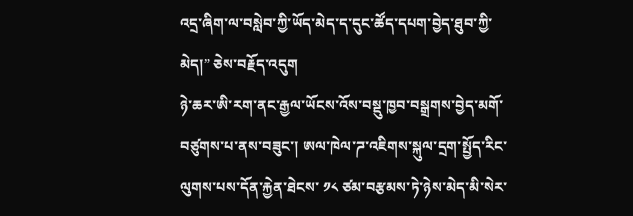འདྲ་ཞིག་ལ་བསླེབ་ཀྱི་ཡོད་མེད་ད་དུང་ཚོད་དཔག་བྱེད་ཐུབ་ཀྱི་མེད།” ཅེས་བརྗོད་འདུག
ཉེ་ཆར་ཨི་རག་ནང་རྒྱལ་ཡོངས་འོས་བསྡུ་ཁྱབ་བསྒྲགས་བྱེད་མགོ་བཙུགས་པ་ནས་བཟུང་། ཨལ་ཁེལ་ཌ་འཇིགས་སྐུལ་དྲག་སྤྱོད་རིང་ལུགས་པས་དོན་རྐྱེན་ཐེངས་ ༡༨ ཙམ་བརྩམས་ཏེ་ཉེས་མེད་མི་སེར་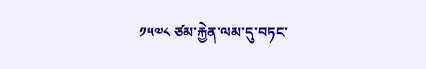༡༥༧༨ ཙམ་རྐྱེན་ལམ་དུ་བཏང་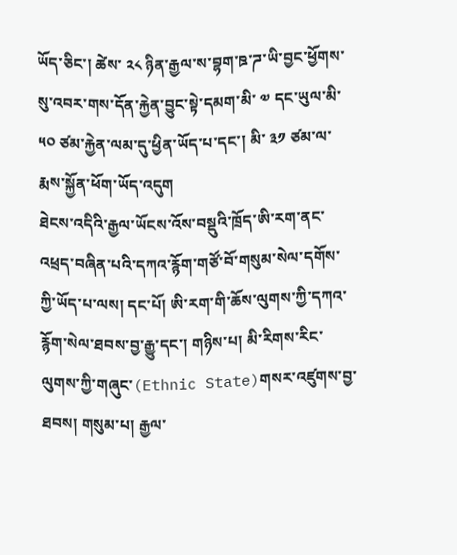ཡོད་ཅིང་། ཚེས་ ༢༨ ཉིན་རྒྱལ་ས་བྷག་ཋ་ཌ་ཡི་བྱང་ཕྱོགས་སུ་འབར་གས་དོན་རྐྱེན་བྱུང་སྟེ་དམག་མི་ ༧ དང་ཡུལ་མི་ ༥༠ ཙམ་རྐྱེན་ལམ་དུ་ཕྱིན་ཡོད་པ་དང་། མི་ ༣༡ ཙམ་ལ་རྨས་སྐྱོན་ཕོག་ཡོད་འདུག
ཐེངས་འདིའི་རྒྱལ་ཡོངས་འོས་བསྡུའི་ཁྲོད་ཨི་རག་ནང་འཕྲད་བཞིན་པའི་དཀའ་རྙོག་གཙོ་བོ་གསུམ་སེལ་དགོས་ཀྱི་ཡོད་པ་ལས། དང་པོ། ཨི་རག་གི་ཆོས་ལུགས་ཀྱི་དཀའ་རྙོག་སེལ་ཐབས་བྱ་རྒྱུ་དང་། གཉིས་པ། མི་རིགས་རིང་ལུགས་ཀྱི་གཞུང་(Ethnic State)གསར་འཛུགས་བྱ་ཐབས། གསུམ་པ། རྒྱལ་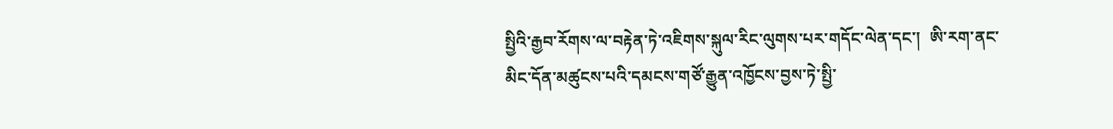སྤྱིའི་རྒྱབ་རོགས་ལ་བརྟེན་ཏེ་འཇིགས་སྐུལ་རིང་ལུགས་པར་གདོང་ལེན་དང་།  ཨི་རག་ནང་མིང་དོན་མཚུངས་པའི་དམངས་གཙོ་རྒྱུན་འཁྱོངས་བྱས་ཏེ་སྤྱི་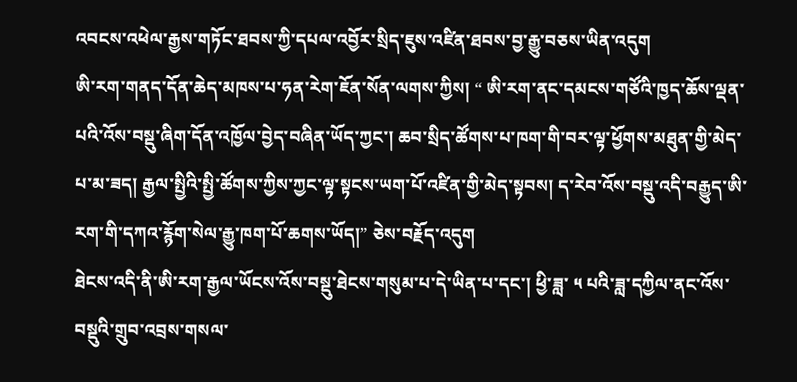འབངས་འཕེལ་རྒྱས་གཏོང་ཐབས་ཀྱི་དཔལ་འབྱོར་སྲིད་ཇུས་འཛིན་ཐབས་བྱ་རྒྱུ་བཅས་ཡིན་འདུག
ཨི་རག་གནད་དོན་ཆེད་མཁས་པ་ཧན་རེག་ཇོན་སོན་ལགས་ཀྱིས། “ ཨི་རག་ནང་དམངས་གཙོའི་ཁྱད་ཆོས་ལྡན་པའི་འོས་བསྡུ་ཞིག་དོན་འཁྱོལ་བྱེད་བཞིན་ཡོད་ཀྱང་། ཆབ་སྲིད་ཚོགས་པ་ཁག་གི་བར་ལྟ་ཕྱོགས་མཐུན་གྱི་མེད་པ་མ་ཟད། རྒྱལ་སྤྱིའི་སྤྱི་ཚོགས་ཀྱིས་ཀྱང་ལྟ་སྟངས་ཡག་པོ་འཛིན་གྱི་མེད་སྟབས། ད་རེབ་འོས་བསྡུ་འདི་བརྒྱུད་ཨི་རག་གི་དཀའ་རྙོག་སེལ་རྒྱུ་ཁག་པོ་ཆགས་ཡོད།” ཅེས་བརྗོད་འདུག
ཐེངས་འདི་ནི་ཨི་རག་རྒྱལ་ཡོངས་འོས་བསྡུ་ཐེངས་གསུམ་པ་དེ་ཡིན་པ་དང་། ཕྱི་ཟླ་ ༥ པའི་ཟླ་དཀྱིལ་ནང་འོས་བསྡུའི་གྲུབ་འབྲས་གསལ་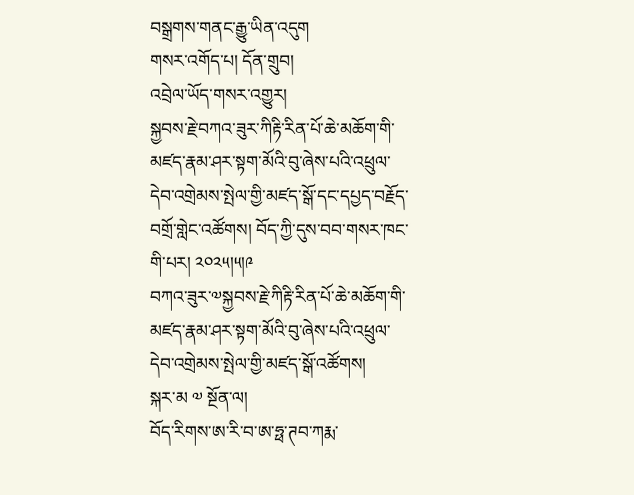བསྒྲགས་གནང་རྒྱུ་ཡིན་འདུག
གསར་འགོད་པ། དོན་གྲུབ།
འབྲེལ་ཡོད་གསར་འགྱུར།
སྐྱབས་རྗེ་བཀའ་ཟུར་ཀིརྟི་རིན་པོ་ཆེ་མཆོག་གི་མཛད་རྣམ་ཤར་སྟག་མོའི་བུ་ཞེས་པའི་འཕྲུལ་དེབ་འགྲེམས་སྤེལ་གྱི་མཛད་སྒོ་དང་དཔྱད་བརྗོད་བགྲོ་གླེང་འཚོགས། བོད་ཀྱི་དུས་བབ་གསར་ཁང་གི་པར། ༢༠༢༥།༥།༩
བཀའ་ཟུར་༧སྐྱབས་རྗེ་ཀིརྟི་རིན་པོ་ཆེ་མཆོག་གི་མཛད་རྣམ་ཤར་སྟག་མོའི་བུ་ཞེས་པའི་འཕྲུལ་དེབ་འགྲེམས་སྤེལ་གྱི་མཛད་སྒོ་འཚོགས།
སྐར་མ ༧ སྔོན་ལ།
བོད་རིགས་ཨ་རི་བ་ཨ་ཧྥ་ཊབ་ཀརྨ་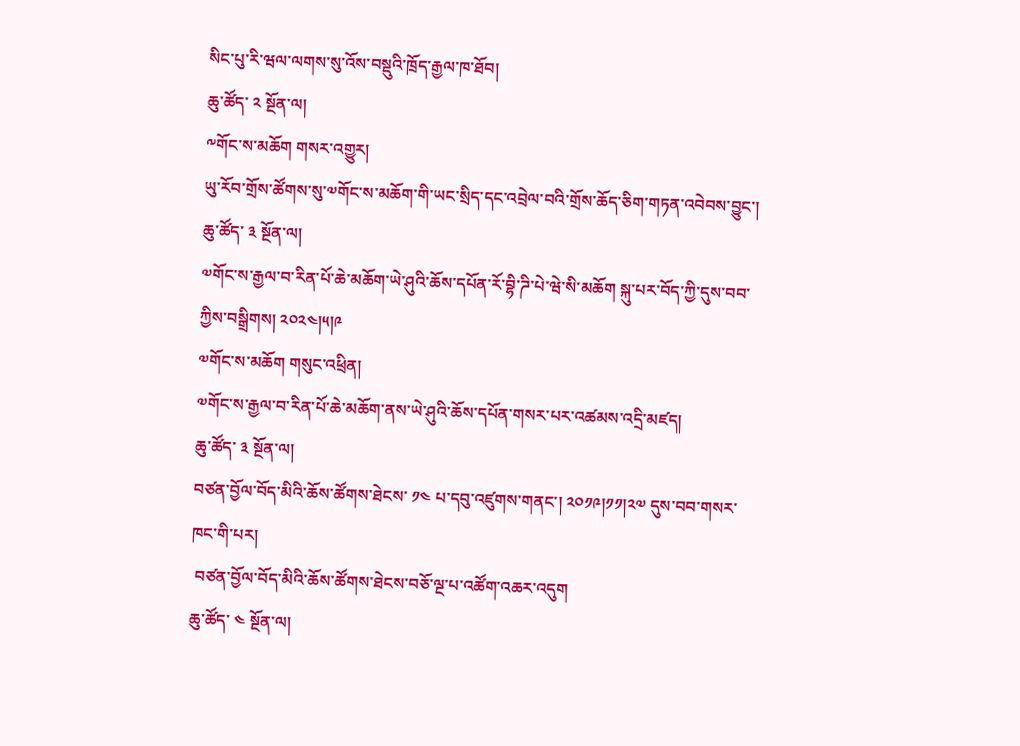སིང་པུ་རི་ཝལ་ལགས་སུ་འོས་བསྡུའི་ཁྲོད་རྒྱལ་ཁ་ཐོབ།
ཆུ་ཚོད་ ༢ སྔོན་ལ།
༸གོང་ས་མཆོག གསར་འགྱུར།
ཡུ་རོབ་གྲོས་ཚོགས་སུ་༧གོང་ས་མཆོག་གི་ཡང་སྲིད་དང་འབྲེལ་བའི་གྲོས་ཆོད་ཅིག་གཏན་འབེབས་བྱུང་།
ཆུ་ཚོད་ ༣ སྔོན་ལ།
༧གོང་ས་རྒྱལ་བ་རིན་པོ་ཆེ་མཆོག་ཡེ་ཤུའི་ཆོས་དཔོན་རོ་བྷི་ཌི་པེ་ཝེ་སི་མཆོག སྐུ་པར་བོད་ཀྱི་དུས་བབ་ཀྱིས་བསྒྲིགས། ༢༠༢༤།༥།༩
༧གོང་ས་མཆོག གསུང་འཕྲིན།
༧གོང་ས་རྒྱལ་བ་རིན་པོ་ཆེ་མཆོག་ནས་ཡེ་ཤུའི་ཆོས་དཔོན་གསར་པར་འཚམས་འདྲི་མཛད།
ཆུ་ཚོད་ ༣ སྔོན་ལ།
བཙན་བྱོལ་བོད་མིའི་ཆོས་ཚོགས་ཐེངས་ ༡༤ པ་དབུ་འཛུགས་གནང་། ༢༠༡༩།༡༡།༢༧ དུས་བབ་གསར་ཁང་གི་པར།
 བཙན་བྱོལ་བོད་མིའི་ཆོས་ཚོགས་ཐེངས་བཅོ་ལྔ་པ་འཚོག་འཆར་འདུག
ཆུ་ཚོད་ ༤ སྔོན་ལ།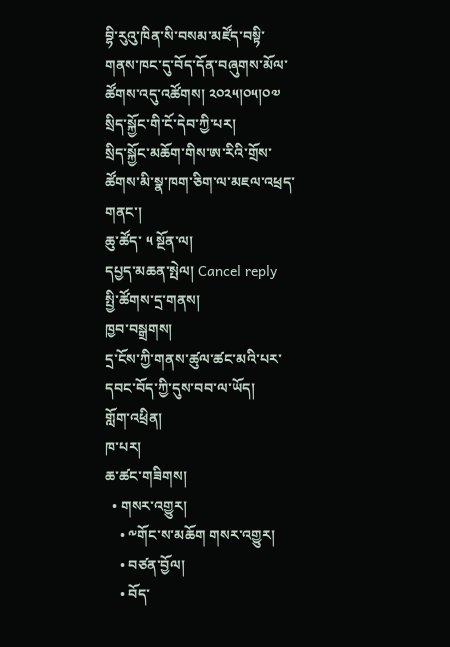བྷི་རུའུ་ཁིན་སི་བསམ་མཛོད་བསྟི་གནས་ཁང་དུ་བོད་དོན་བཞུགས་མོལ་ཚོགས་འདུ་འཚོགས། ༢༠༢༥།༠༥།༠༧ སྲིད་སྐྱོང་གི་ངོ་དེབ་ཀྱི་པར།
སྲིད་སྐྱོང་མཆོག་གིས་ཨ་རིའི་གྲོས་ཚོགས་མི་སྣ་ཁག་ཅིག་ལ་མཇལ་འཕྲད་གནང་།
ཆུ་ཚོད་ ༥ སྔོན་ལ།
དཔྱད་མཆན་སྤེལ། Cancel reply
སྤྱི་ཚོགས་དྲ་གནས།
ཁྱབ་བསྒྲགས།
དྲ་ངོས་ཀྱི་གནས་ཚུལ་ཚང་མའི་པར་དབང་བོད་ཀྱི་དུས་བབ་ལ་ཡོད།
གློག་འཕྲིན།
ཁ་པར།
ཆ་ཚང་གཟིགས།
  • གསར་འགྱུར།
    • ༸གོང་ས་མཆོག གསར་འགྱུར།
    • བཙན་བྱོལ།
    • བོད་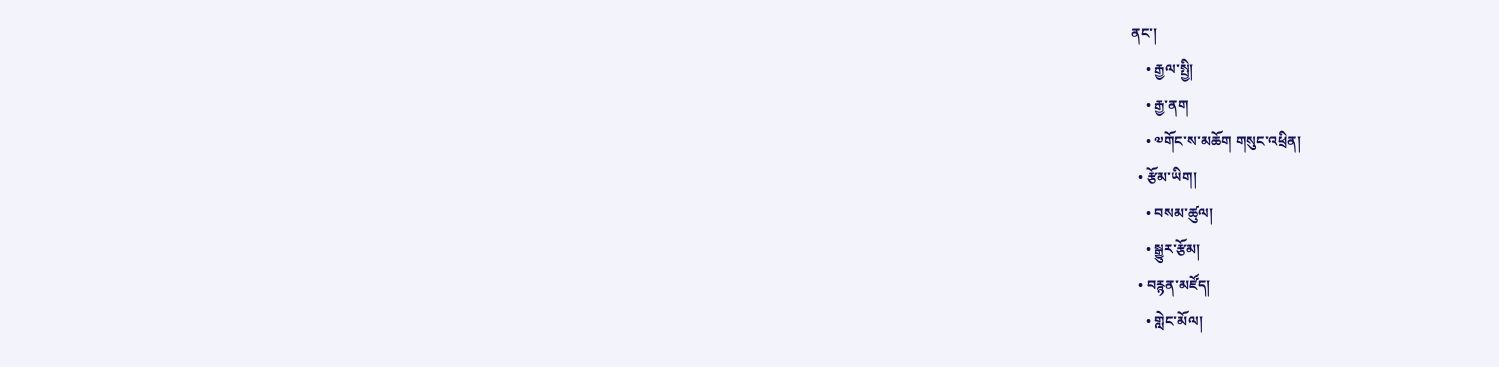ནང་།
    • རྒྱལ་སྤྱི།
    • རྒྱ་ནག
    • ༧གོང་ས་མཆོག གསུང་འཕྲིན།
  • རྩོམ་ཡིག།
    • བསམ་ཚུལ།
    • སྒྱུར་རྩོམ།
  • བརྙན་མཛོད།
    • གླེང་མོལ།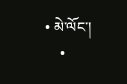• མེ་ལོང་།
    •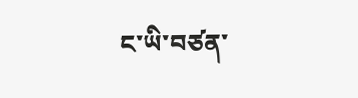ང་ཡི་བཙན་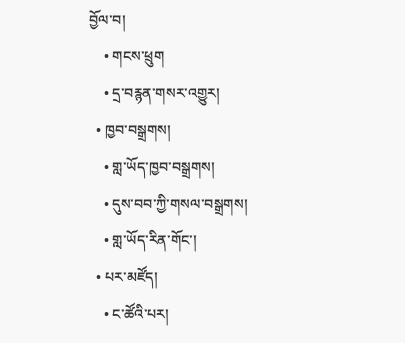བྱོལ་བ།
    • གངས་ཕྲུག
    • དྲ་བརྙན་གསར་འགྱུར།
  • ཁྱབ་བསྒྲགས།
    • གླ་ཡོད་ཁྱབ་བསྒྲགས།
    • དུས་བབ་ཀྱི་གསལ་བསྒྲགས།
    • གླ་ཡོད་རིན་གོང་།
  • པར་མཛོད།
    • ང་ཚོའི་པར།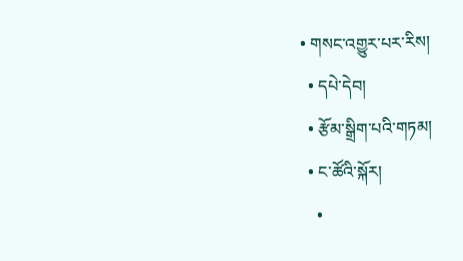• གསང་འགྱུར་པར་རིས།
  • དཔེ་དེབ།
  • རྩོམ་སྒྲིག་པའི་གཏམ།
  • ང་ཚོའི་སྐོར།
    •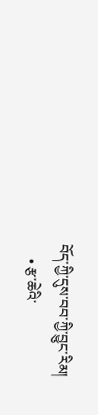བོད་ཀྱི་དུས་བབ་ཀྱི་བྱུང་རིམ།
    • རྩ་ཆེའི་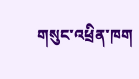གསུང་འཕྲིན་ཁག